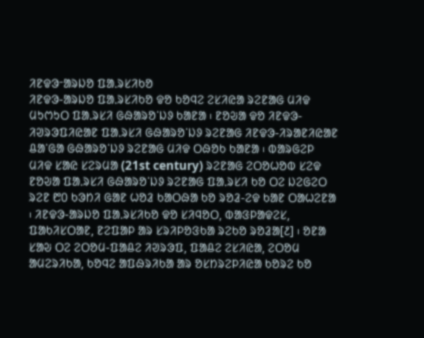ᱤᱱᱫᱳᱼᱟᱨᱡᱚ ᱯᱟᱹᱨᱥᱤᱠᱚ
ᱤᱱᱫᱳ-ᱟᱨᱡᱚ ᱯᱟᱹᱨᱥᱤᱠᱚ ᱫᱚ ᱠᱚᱧᱮ ᱮᱥᱤᱭᱟ ᱨᱮᱱᱟᱜ ᱢᱤᱫ ᱢᱩᱬᱩᱛ ᱯᱟᱹᱨᱥᱤ ᱜᱷᱟᱨᱚᱸᱡᱽ ᱠᱟᱱᱟ ᱾ ᱱᱚᱶᱟ ᱫᱚ ᱤᱱᱫᱳ-ᱤᱣᱨᱳᱯᱤᱭᱟᱱ ᱯᱟᱹᱨᱥᱤ ᱜᱷᱟᱨᱚᱸᱡᱽ ᱨᱮᱱᱟᱜ ᱤᱱᱫᱳ-ᱤᱨᱟᱱᱤᱭᱟᱱ ᱪᱟᱸᱜᱟ ᱜᱷᱟᱨᱚᱸᱡᱽ ᱨᱮᱱᱟᱜ ᱢᱤᱫ ᱛᱷᱚᱠ ᱠᱟᱱᱟ ᱾ ᱵᱟᱨᱜᱮᱞ ᱢᱤᱫ ᱥᱟᱭ ᱥᱮᱨᱢᱟ (21st century) ᱨᱮᱱᱟᱜ ᱮᱛᱚᱦᱚᱵ ᱥᱮᱫ ᱱᱚᱶᱟ ᱯᱟᱹᱨᱥᱤ ᱜᱷᱟᱨᱚᱸᱡᱽ ᱨᱮᱱᱟᱜ ᱯᱟᱹᱨᱥᱤ ᱠᱚ ᱛᱮ ᱡᱮᱜᱮᱛ ᱨᱮᱱ ᱘᱐ ᱠᱳᱴᱤ ᱜᱟᱱ ᱦᱚᱲ ᱠᱟᱛᱷᱟ ᱠᱚ ᱨᱚᱲ-ᱮᱫ ᱠᱟᱱ ᱛᱟᱦᱮᱱᱟ ᱾ ᱤᱱᱫᱳ-ᱟᱨᱡᱚ ᱯᱟᱹᱨᱥᱤᱠᱚ ᱫᱚ ᱥᱤᱧᱚᱛ, ᱵᱟᱝᱞᱟᱫᱮᱥ, ᱯᱟᱠᱤᱥᱛᱟᱱ, ᱱᱮᱯᱟᱞ ᱟᱨ ᱥᱨᱤᱞᱚᱝᱠᱟ ᱨᱮᱠᱚ ᱨᱚᱲᱟ[᱒] ᱾ ᱚᱱᱟ ᱥᱟᱶ ᱛᱮ ᱮᱛᱚᱢ-ᱯᱟᱪᱮ ᱤᱣᱨᱳᱯ, ᱯᱟᱪᱮ ᱮᱥᱤᱭᱟ, ᱮᱛᱚᱢ ᱟᱢᱮᱨᱤᱠᱟ, ᱠᱚᱧᱮ ᱟᱯᱷᱨᱤᱠᱟ ᱟᱨ ᱚᱥᱴᱨᱮᱞᱤᱭᱟ ᱠᱚᱨᱮ ᱠᱚ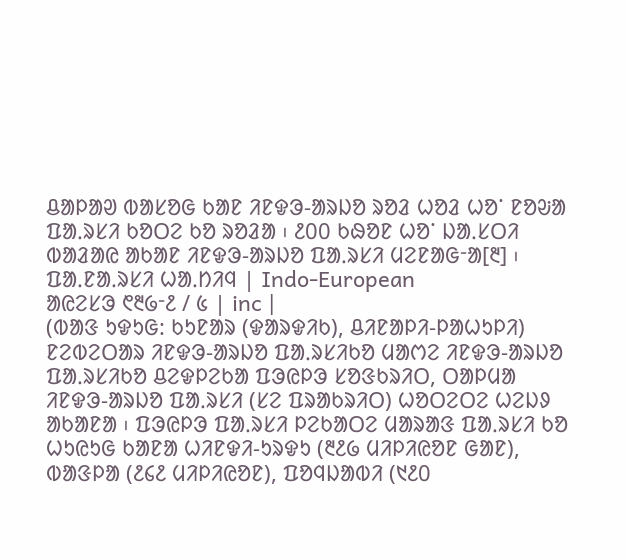ᱪᱟᱞᱟᱣ ᱵᱟᱥᱚᱜ ᱠᱟᱱ ᱤᱱᱫᱳ-ᱟᱨᱡᱚ ᱨᱚᱲ ᱦᱚᱲ ᱦᱚᱸ ᱱᱚᱶᱟ ᱯᱟᱹᱨᱥᱤ ᱠᱚᱛᱮ ᱠᱚ ᱨᱚᱲᱟ ᱾ ᱒᱐᱐ ᱠᱷᱚᱱ ᱦᱚᱸ ᱡᱟᱹᱥᱛᱤ ᱵᱟᱲᱟᱭ ᱟᱠᱟᱱ ᱤᱱᱫᱳ-ᱟᱨᱡᱚ ᱯᱟᱹᱨᱥᱤ ᱢᱮᱱᱟᱜᱼᱟ[᱓] ᱾
ᱯᱟᱹᱱᱟᱹᱨᱥᱤ ᱦᱟᱹᱴᱤᱧ | Indo-European
ᱟᱭᱮᱥᱳ ᱖᱓᱙ᱼ᱒ / ᱕ | inc |
(ᱵᱟᱝ ᱩᱫᱩᱜ: ᱠᱩᱱᱟᱨ (ᱫᱟᱨᱫᱤᱠ), ᱪᱤᱱᱟᱞᱤ-ᱞᱟᱦᱩᱞᱤ)
ᱱᱮᱵᱮᱛᱟᱨ ᱤᱱᱫᱳ-ᱟᱨᱡᱚ ᱯᱟᱹᱨᱥᱤᱠᱚ ᱢᱟᱬᱮ ᱤᱱᱫᱳ-ᱟᱨᱡᱚ ᱯᱟᱹᱨᱥᱤᱠᱚ ᱪᱮᱫᱞᱮᱠᱟ ᱯᱳᱭᱞᱳ ᱥᱚᱝᱠᱨᱤᱛ, ᱛᱟᱞᱢᱟ ᱤᱱᱫᱳ-ᱟᱨᱡᱚ ᱯᱟᱹᱨᱥᱤ (ᱥᱮ ᱯᱨᱟᱠᱨᱤᱛ) ᱦᱚᱛᱮᱛᱮ ᱦᱮᱡᱽ ᱟᱠᱟᱱᱟ ᱾ ᱯᱳᱭᱞᱳ ᱯᱟᱹᱨᱥᱤ ᱞᱮᱠᱟᱛᱮ ᱢᱟᱨᱟᱝ ᱯᱟᱹᱨᱥᱤ ᱠᱚ ᱦᱩᱭᱩᱜ ᱠᱟᱱᱟ ᱦᱤᱱᱫᱤ-ᱩᱨᱫᱩ (᱓᱒᱙ ᱢᱤᱞᱤᱭᱚᱱ ᱜᱟᱱ), ᱵᱟᱝᱞᱟ (᱒᱔᱒ ᱢᱤᱞᱤᱭᱚᱱ), ᱯᱚᱧᱡᱟᱵᱤ (᱑᱒᱐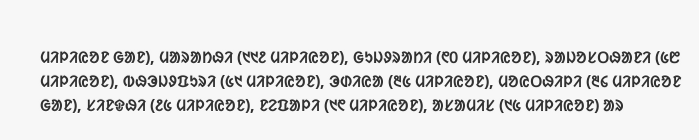ᱢᱤᱞᱤᱭᱚᱱ ᱜᱟᱱ), ᱢᱟᱨᱟᱴᱷᱤ (᱑᱑᱒ ᱢᱤᱞᱤᱭᱚᱱ), ᱜᱩᱡᱽᱨᱟᱴᱤ (᱖᱐ ᱢᱤᱞᱤᱭᱚᱱ), ᱨᱟᱡᱚᱥᱛᱷᱟᱱᱤ (᱕᱘ ᱢᱤᱞᱤᱭᱚᱱ), ᱵᱷᱳᱡᱽᱯᱩᱨᱤ (᱕᱑ ᱢᱤᱞᱤᱭᱚᱱ), ᱳᱰᱤᱭᱟ (᱓᱕ ᱢᱤᱞᱤᱭᱚᱱ), ᱢᱚᱭᱛᱷᱤᱞᱤ (᱓᱔ ᱢᱤᱞᱤᱭᱚᱱ ᱜᱟᱱ), ᱥᱤᱱᱫᱷᱤ (᱒᱕ ᱢᱤᱞᱤᱭᱚᱱ), ᱱᱮᱯᱟᱞᱤ (᱑᱖ ᱢᱤᱞᱤᱭᱚᱱ), ᱟᱥᱟᱢᱤᱥ (᱑᱕ ᱢᱤᱞᱤᱭᱚᱱ) ᱟᱨ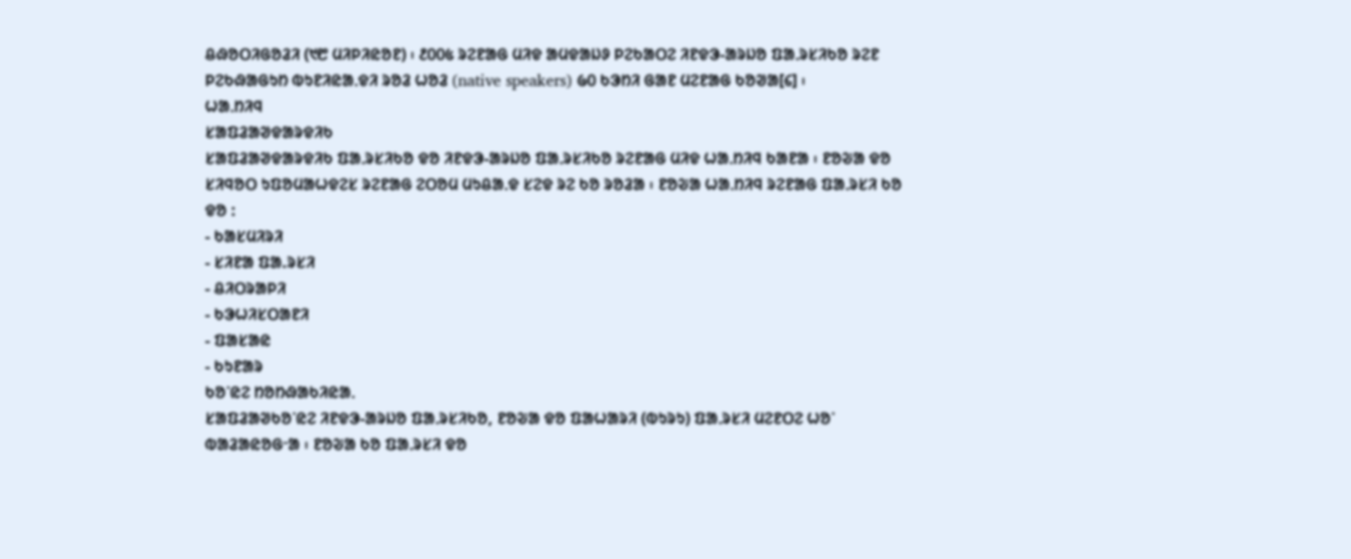ᱪᱷᱚᱛᱤᱜᱚᱲᱤ (᱑᱘ ᱢᱤᱞᱤᱭᱚᱱ) ᱾ ᱒᱐᱐᱕ ᱨᱮᱱᱟᱜ ᱢᱤᱫ ᱟᱢᱫᱟᱡᱽ ᱞᱮᱠᱟᱛᱮ ᱤᱱᱫᱳ-ᱟᱨᱡᱚ ᱯᱟᱹᱨᱥᱤᱠᱚ ᱨᱮᱱ ᱞᱮᱠᱷᱟᱜᱩᱴ ᱵᱩᱱᱤᱭᱟᱹᱫᱤ ᱨᱚᱲ ᱦᱚᱲ (native speakers) ᱙᱐ ᱠᱳᱴᱤ ᱜᱟᱱ ᱢᱮᱱᱟᱜ ᱠᱚᱣᱟ[᱔] ᱾
ᱦᱟᱹᱴᱤᱧ
ᱥᱟᱯᱲᱟᱣᱫᱟᱨᱫᱤᱠ
ᱥᱟᱯᱲᱟᱣᱫᱟᱨᱫᱤᱠ ᱯᱟᱹᱨᱥᱤᱠᱚ ᱫᱚ ᱤᱱᱫᱳ-ᱟᱨᱡᱚ ᱯᱟᱹᱨᱥᱤᱠᱚ ᱨᱮᱱᱟᱜ ᱢᱤᱫ ᱦᱟᱹᱴᱤᱧ ᱠᱟᱱᱟ ᱾ ᱱᱚᱶᱟ ᱫᱚ ᱥᱤᱧᱚᱛ ᱩᱯᱚᱢᱟᱦᱫᱮᱥ ᱨᱮᱱᱟᱜ ᱮᱛᱚᱢ ᱢᱩᱪᱟᱹᱫ ᱥᱮᱫ ᱨᱮ ᱠᱚ ᱨᱚᱲᱟ ᱾ ᱱᱚᱶᱟ ᱦᱟᱹᱴᱤᱧ ᱨᱮᱱᱟᱜ ᱯᱟᱹᱨᱥᱤ ᱠᱚ ᱫᱚ :
- ᱠᱟᱥᱢᱤᱨᱤ
- ᱥᱤᱱᱟ ᱯᱟ.ᱨᱥᱤ
- ᱪᱤᱛᱨᱟᱞᱤ
- ᱠᱳᱦᱤᱥᱛᱟᱱᱤ
- ᱯᱟᱥᱟᱭ
- ᱠᱩᱱᱟᱨ
ᱠᱚᱸᱭᱮ ᱴᱚᱴᱷᱟᱠᱤᱭᱟᱹ
ᱥᱟᱯᱲᱟᱣᱠᱚᱸᱭᱮ ᱤᱱᱫᱳ-ᱟᱨᱡᱚ ᱯᱟᱹᱨᱥᱤᱠᱚ, ᱱᱚᱶᱟ ᱫᱚ ᱯᱟᱦᱟᱨᱤ (ᱵᱩᱨᱩ) ᱯᱟᱹᱨᱥᱤ ᱢᱮᱱᱛᱮ ᱦᱚᱸ ᱵᱟᱲᱟᱭᱚᱜᱼᱟ ᱾ ᱱᱚᱶᱟ ᱠᱚ ᱯᱟᱹᱨᱥᱤ ᱫᱚ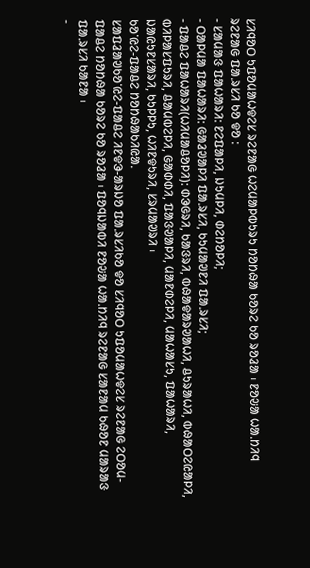ᱥᱤᱧᱚᱛ ᱩᱯᱚᱢᱟᱦᱫᱮᱥ ᱨᱮᱱᱟᱜ ᱦᱮᱢᱟᱞᱵᱩᱨᱩ ᱴᱚᱴᱷᱟ ᱠᱚᱨᱮ ᱠᱚ ᱨᱚᱲᱟ ᱾ ᱱᱚᱶᱟ ᱦᱟᱹᱴᱤᱧ ᱨᱮᱱᱟᱜ ᱯᱟᱹᱨᱥᱤ ᱠᱚ ᱫᱚ :
- ᱥᱟᱢᱟᱝ ᱯᱟᱦᱟᱨᱤ: ᱱᱮᱯᱟᱞᱤ, ᱡᱩᱢᱞᱤ, ᱰᱮᱴᱚᱞᱤ;
- ᱛᱟᱞᱢᱟ ᱯᱟᱦᱟᱨᱤ: ᱜᱟᱲᱣᱟᱞᱤ ᱯᱟᱹᱨᱥᱤ, ᱠᱩᱢᱟᱣᱱᱤ ᱯᱟᱹᱨᱥᱤ;
- ᱯᱟᱪᱮ ᱯᱟᱦᱟᱨᱤ(ᱦᱤᱢᱟᱪᱚᱞᱤ): ᱰᱳᱜᱨᱤ, ᱠᱟᱝᱨᱤ, ᱵᱷᱟᱫᱟᱨᱣᱟᱦᱤ, ᱪᱩᱨᱟᱦᱤ, ᱵᱷᱟᱛᱮᱭᱟᱞᱤ, ᱵᱤᱞᱟᱥᱯᱩᱨᱤ, ᱪᱟᱢᱵᱮᱞᱤ, ᱜᱟᱰᱰᱤ, ᱯᱟᱝᱣᱟᱞᱤ, ᱢᱟᱱᱰᱮᱞᱤ, ᱢᱟᱦᱟᱥᱩ, ᱯᱟᱦᱟᱨᱤ, ᱡᱟᱭᱩᱱᱥᱟᱨᱤ, ᱠᱩᱞᱞᱩ, ᱦᱤᱱᱫᱩᱨᱤ, ᱥᱨᱢᱟᱣᱨᱤ ᱾
ᱠᱚᱸᱭᱮ-ᱯᱟᱪᱮ ᱴᱚᱴᱷᱟᱠᱤᱭᱟᱹ
ᱥᱟᱯᱲᱟᱣᱠᱚᱸᱭᱮ-ᱯᱟᱪᱮ ᱤᱱᱫᱳ-ᱟᱨᱡᱚ ᱯᱟᱹᱨᱥᱤᱠᱚ ᱫᱚ ᱥᱤᱧᱚᱛ ᱩᱯᱚᱢᱟᱦᱫᱮᱥ ᱨᱮᱱᱟᱜ ᱮᱛᱚᱢ-ᱯᱟᱪᱮ ᱴᱚᱴᱷᱟ ᱠᱚᱨᱮ ᱠᱚ ᱨᱚᱲᱟ ᱾ ᱯᱚᱧᱡᱟᱵᱤ ᱱᱚᱶᱟ ᱦᱟᱹᱴᱤᱧ ᱨᱮᱱᱟᱜ ᱥᱟᱱᱟᱢ ᱠᱷᱚᱱ ᱢᱟᱨᱟᱝ ᱯᱟᱹᱨᱥᱤ ᱠᱟᱱᱟ ᱾
-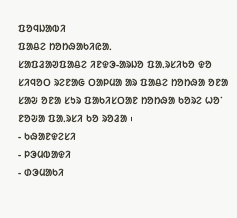ᱯᱚᱧᱡᱟᱵᱤ
ᱯᱟᱪᱮ ᱴᱚᱴᱷᱟᱠᱤᱭᱟᱹ
ᱥᱟᱯᱲᱟᱣᱯᱟᱪᱮ ᱤᱱᱫᱳ-ᱟᱨᱡᱚ ᱯᱟᱹᱨᱥᱤᱠᱚ ᱫᱚ ᱥᱤᱧᱚᱛ ᱨᱮᱱᱟᱜ ᱛᱟᱞᱢᱟ ᱟᱨ ᱯᱟᱪᱮ ᱴᱚᱴᱷᱟ ᱚᱱᱟ ᱥᱟᱶ ᱚᱱᱟ ᱥᱩᱨ ᱯᱟᱠᱤᱥᱛᱟᱱ ᱴᱚᱴᱷᱟ ᱠᱚᱨᱮ ᱦᱚᱸ ᱱᱚᱶᱟ ᱯᱟᱹᱨᱥᱤ ᱠᱚ ᱨᱚᱲᱟ ᱾
- ᱠᱷᱟᱱᱫᱮᱥᱤ
- ᱞᱳᱢᱵᱟᱫᱤ
- ᱰᱳᱢᱟᱠᱤ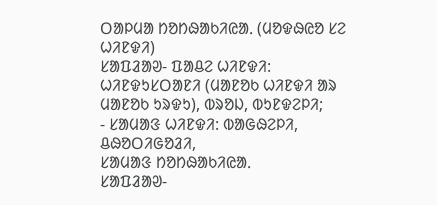ᱛᱟᱞᱢᱟ ᱴᱚᱴᱷᱟᱠᱤᱭᱟᱹ (ᱢᱚᱫᱷᱭᱚ ᱥᱮ ᱦᱤᱱᱫᱤ)
ᱥᱟᱯᱲᱟᱣ- ᱯᱟᱪᱮ ᱦᱤᱱᱫᱤ: ᱦᱤᱱᱫᱩᱥᱛᱟᱱᱤ (ᱢᱟᱱᱚᱠ ᱦᱤᱱᱫᱤ ᱟᱨ ᱢᱟᱱᱚᱠ ᱩᱨᱫᱩ), ᱵᱨᱚᱡ, ᱵᱩᱱᱫᱮᱞᱤ;
- ᱥᱟᱢᱟᱝ ᱦᱤᱱᱫᱤ: ᱵᱟᱜᱷᱮᱞᱤ, ᱪᱷᱚᱛᱤᱜᱚᱲᱤ,
ᱥᱟᱢᱟᱝ ᱴᱚᱴᱷᱟᱠᱤᱭᱟᱹ
ᱥᱟᱯᱲᱟᱣ-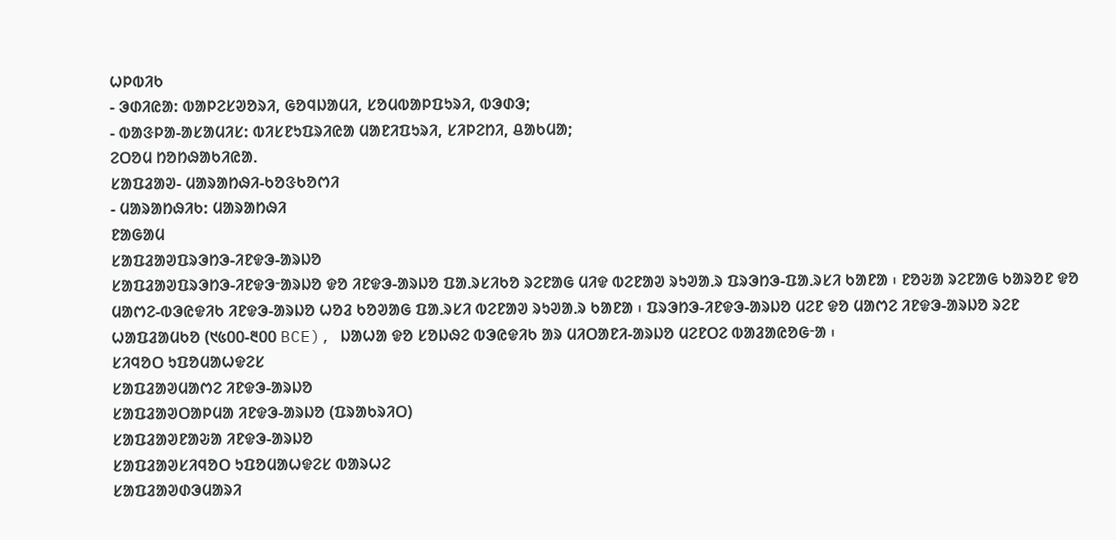ᱦᱞᱵᱤᱠ
- ᱳᱰᱤᱭᱟ: ᱵᱟᱞᱮᱥᱣᱚᱨᱤ, ᱜᱚᱧᱡᱟᱢᱤ, ᱥᱚᱢᱵᱟᱞᱯᱩᱨᱤ, ᱵᱳᱰᱳ;
- ᱵᱟᱝᱞᱟ-ᱟᱥᱟᱢᱤᱥ: ᱵᱤᱥᱱᱩᱯᱨᱤᱭᱟ ᱢᱟᱱᱤᱯᱩᱨᱤ, ᱥᱤᱞᱮᱴᱤ, ᱪᱟᱠᱢᱟ;
ᱮᱛᱚᱢ ᱴᱚᱴᱷᱟᱠᱤᱭᱟᱹ
ᱥᱟᱯᱲᱟᱣ- ᱢᱟᱨᱟᱴᱷᱤ-ᱠᱚᱝᱠᱚᱬᱤ
- ᱢᱟᱨᱟᱴᱷᱤᱠ: ᱢᱟᱨᱟᱴᱷᱤ
ᱱᱟᱜᱟᱢ
ᱥᱟᱯᱲᱟᱣᱯᱨᱳᱴᱳ-ᱤᱱᱫᱳ-ᱟᱨᱡᱚ
ᱥᱟᱯᱲᱟᱣᱯᱨᱳᱴᱳ-ᱤᱱᱫᱳᱼᱟᱨᱡᱚ ᱫᱚ ᱤᱱᱫᱳ-ᱟᱨᱡᱚ ᱯᱟᱹᱨᱥᱤᱠᱚ ᱨᱮᱱᱟᱜ ᱢᱤᱫ ᱵᱮᱱᱟᱣ ᱨᱩᱣᱟᱹᱨ ᱯᱨᱳᱴᱳ-ᱯᱟᱹᱨᱥᱤ ᱠᱟᱱᱟ ᱾ ᱱᱚᱶᱟ ᱨᱮᱱᱟᱜ ᱠᱟᱨᱚᱱ ᱫᱚ ᱢᱟᱬᱮ-ᱵᱳᱭᱫᱤᱠ ᱤᱱᱫᱳ-ᱟᱨᱡᱚ ᱦᱚᱲ ᱠᱚᱣᱟᱜ ᱯᱟᱹᱨᱥᱤ ᱵᱮᱱᱟᱣ ᱨᱩᱣᱟᱹᱨ ᱠᱟᱱᱟ ᱾ ᱯᱨᱳᱴᱳ-ᱤᱱᱫᱳ-ᱟᱨᱡᱚ ᱢᱮᱱ ᱫᱚ ᱢᱟᱬᱮ ᱤᱱᱫᱳ-ᱟᱨᱡᱚ ᱨᱮᱱ ᱦᱟᱯᱲᱟᱢᱠᱚ (᱑᱕᱐᱐-᱓᱐᱐ BCE), ᱡᱟᱦᱟ ᱫᱚ ᱥᱚᱡᱷᱮ ᱵᱳᱭᱫᱤᱠ ᱟᱨ ᱢᱤᱛᱟᱱᱤ-ᱟᱨᱡᱚ ᱢᱮᱱᱛᱮ ᱵᱟᱲᱟᱭᱚᱜᱼᱟ ᱾
ᱥᱤᱧᱚᱛ ᱩᱯᱚᱢᱟᱦᱫᱮᱥ
ᱥᱟᱯᱲᱟᱣᱢᱟᱬᱮ ᱤᱱᱫᱳ-ᱟᱨᱡᱚ
ᱥᱟᱯᱲᱟᱣᱛᱟᱞᱢᱟ ᱤᱱᱫᱳ-ᱟᱨᱡᱚ (ᱯᱨᱟᱠᱨᱤᱛ)
ᱥᱟᱯᱲᱟᱣᱱᱟᱶᱟ ᱤᱱᱫᱳ-ᱟᱨᱡᱚ
ᱥᱟᱯᱲᱟᱣᱥᱤᱧᱚᱛ ᱩᱯᱚᱢᱟᱦᱫᱮᱥ ᱵᱟᱨᱦᱮ
ᱥᱟᱯᱲᱟᱣᱰᱳᱢᱟᱨᱤ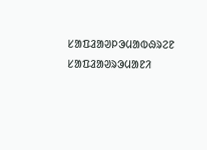ᱥᱟᱯᱲᱟᱣᱞᱳᱢᱟᱵᱷᱨᱮᱱ
ᱥᱟᱯᱲᱟᱣᱨᱳᱢᱟᱱᱤ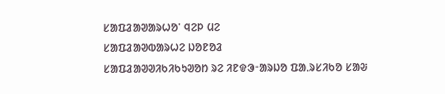ᱥᱟᱯᱲᱟᱣᱟᱨᱦᱚᱸ ᱧᱮᱞ ᱢᱮ
ᱥᱟᱯᱲᱟᱣᱵᱟᱨᱦᱮ ᱡᱚᱱᱚᱲ
ᱥᱟᱯᱲᱟᱣᱣᱤᱠᱤᱠᱩᱣᱚᱴ ᱨᱮ ᱤᱱᱫᱳᱼᱟᱨᱡᱚ ᱯᱟᱹᱨᱥᱤᱠᱚ ᱥᱟᱶ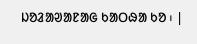ᱡᱚᱲᱟᱣᱟᱱᱟᱜ ᱠᱟᱛᱷᱟ ᱠᱚ ᱾ |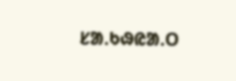ᱥᱟᱹᱠᱷᱭᱟᱹᱛ